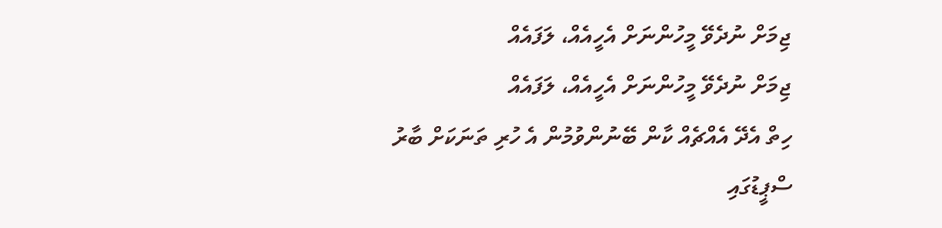ޖިމަށް ނުދެވޭ މީހުންނަށް އެހީއެއް، ލަފައެއް
ޖިމަށް ނުދެވޭ މީހުންނަށް އެހީއެއް، ލަފައެއް
ހިތް އެދޭ އެއްޗެއް ކާން ބޭނުންވުމުން އެ ހުރި ތަނަކަށް ބާރު ސްޕީޑުގައި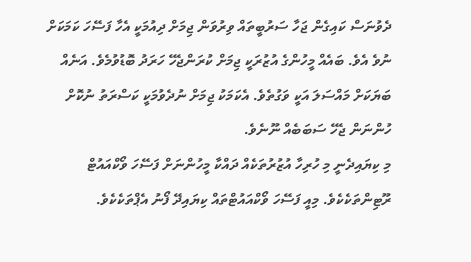ދެވުނަސް ކައިގެން ޖަހާ ސަރުބީތައް ވިރުވަން ޖިމަށް ދިއުމަކީ އެހާ ފަސޭހަ ކަމަކަށް ނުވެ އެވެ. ބައެއް މީހުންގެ އުޒުރަކީ ޖިމަށް ކުރަންޖެހޭ ހަރަދު ބޮޑުވުމެވެ. އަނެއް ބަޔަކަށް މައްސަލަ އަކީ ވަގުތެވެ. އެކަމަކު ޖިމަށް ނުދެވުމަކީ ކަސްރަތު ނުކޮށް ހުންނަން ޖެހޭ ސަބަބެއް ނޫނެވެ.
މި ކިޔައިދެނީ މި ހުރިހާ އުޒުރުތަކެއް ދައްކާ މީހުންނަށް ފަސޭހަ ވޯކްއައުޓް ރޫޓިންތަކެކެވެ. މިއީ ފަސޭހަ ވޯކްއައުޓްތައް ކިޔައިދޭ ފޯނު އެޕްތަކެކެވެ.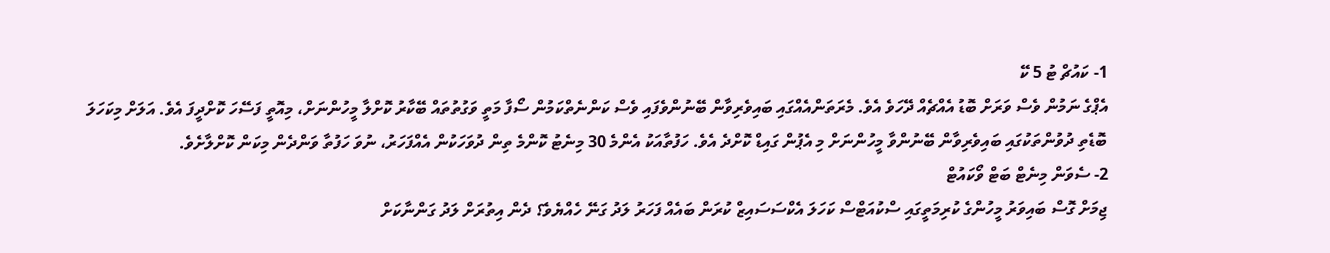1- ކައުޗް ޓު 5 ކޭ
އެޕްގެ ނަމުން ވެސް ވަރަށް ބޮޑު އެއްޗެއް ދޭހަވެ އެވެ. މެރަތަންއެއްގައި ބައިވެރިވާން ބޭނުންވެފައި ވެސް ކަންނެތްކަމުން ސޯފާ މަތީ ވަގުތުތައް ބޭކާރު ކޮށްލާ މީހުންނަށް، މިއޮތީ ފަސޭހަ ކޮށްދީފަ އެވެ. އަލަށް މިކަހަލަ ބޮޑެތި ދުވުންތަކުގައި ބައިވެރިވާން ބޭނުންވާ މީހުންނަށް މި އެޕުން ގައިޑް ކޮށްދެ އެވެ. ހަފުތާއަކު އެންމެ 30 މިނެޓު ކޮންމެ ތިން ދުވަހަކުން އެއްފަހަރު، ނުވަ ހަފުތާ ވަންދެން މިކަން ކޮށްލާށެވެ.
2- ސެވަން މިނެޓް ބަޓް ވޯކައުޓް
ޖިމަށް ގޮސް ބައިވަރު މީހުންގެ ކުރިމަތީގައި ސްކުއަޓްސް ކަހަލަ އެކްސަސައިޒް ކުރަން ބައެއް ފަހަރު ލަދު ގަނޭ ހެއްޔެވެ؟ ދެން އިތުރަށް ލަދު ގަންނާކަށް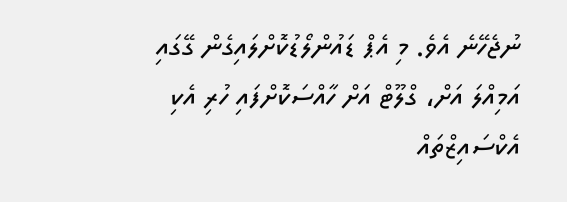ނުޖެހޭނެ އެވެ. މި އެޕް ޑައުންލޯޑުކޮށްލައިގެން ގޭގައި އަމިއްލަ އަށް، ގްލޫޓް އަށް ހާއްސަކޮށްފައި ހުރި އެކި އެކްސައިޒްތައް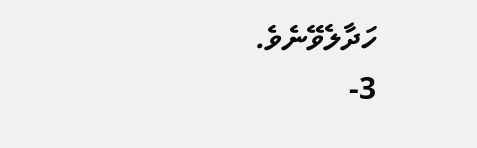ހަދާލެވޭނެވެ.
3-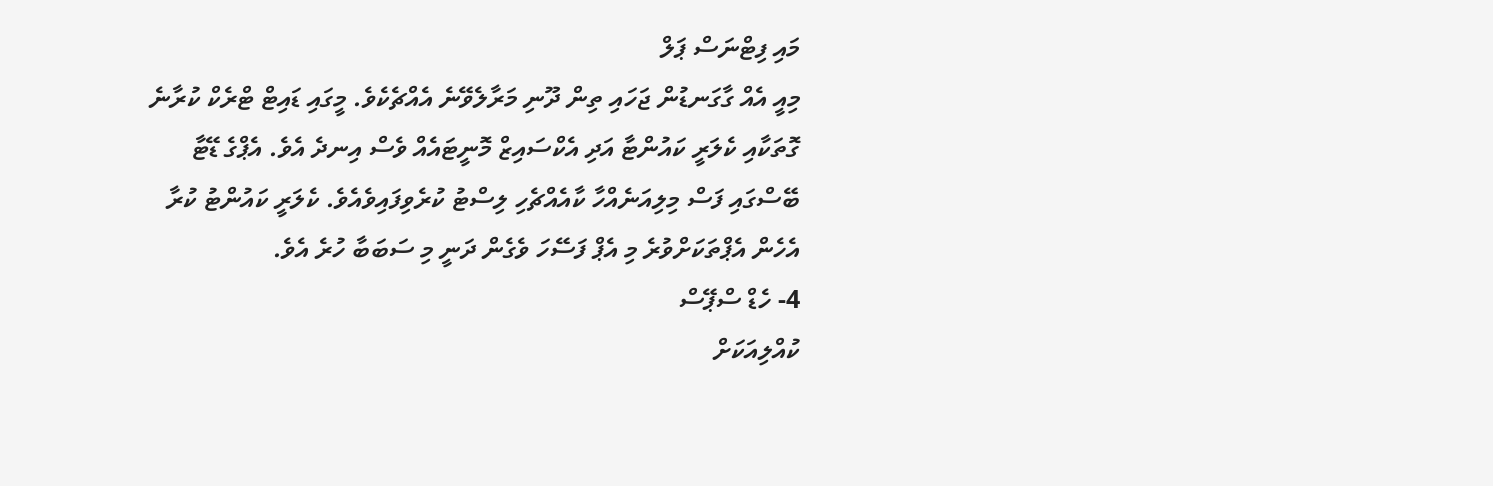މައި ފިޓްނަސް ޕަލް
މިއީ އެއް ގާގަނޑުން ޖަހައި ތިން ދޫނި މަރާލެވޭނެ އެއްޗެކެވެ. މީގައި ޑައިޓް ޓްރެކް ކުރާނެ ގޮތަކާއި ކެލަރީ ކައުންޓާ އަދި އެކްސައިޒް މޮނީޓައެއް ވެސް އިނދެ އެވެ. އެޕްގެ ޑޭޓާ ބޭސްގައި ފަސް މިލިއަނެއްހާ ކާއެއްޗެހި ލިސްޓު ކުރެވިފައިވެއެވެ. ކެލަރީ ކައުންޓު ކުރާ އެހެން އެޕްތަކަށްވުރެ މި އެޕް ފަސޭހަ ވެގެން ދަނީ މި ސަބަބާ ހުރެ އެވެ.
4- ހެޑް ސްޕޭސް
ކުއްލިއަކަށް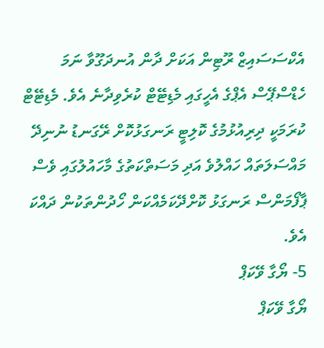އެކްސަސައިޒް ރޫޓިން އަކަށް ދާން އުނދަގޫވާ ނަމަ ހެޑްސްޕޭސް އެޕްގެ އެހީގައި މެޑިޓޭޓް ކުރެވިދާނެ އެވެ. މެޑިޓޭޓް ކުރަމަކީ ދިރިއުޅުމުގެ ކޮލިޓީ ރަނގަޅުކޮށް ރޭގަނޑު ނުނިދޭ މައްސަލަތައް ހައްލުވެ އަދި މަސަތްކަތުގެ މާހައުލުގައި ވެސް ޕާފޯމަންސް ރަނގަޅު ކޮށްދޭކަމެއްކަން ހޯދުންތަކުން ދައްކަ އެވެ.
5- ޔޯގާ ވޭކަޕް
ޔޯގާ ވޭކަޕް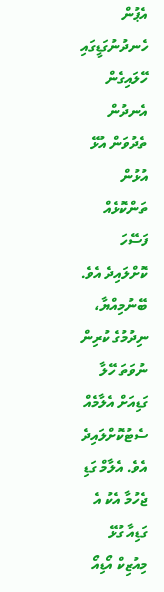އެޕުން ހެނދުނުގަޑީގައި ހޭލައިގެން އެނދުން ތެދުވަން އުޅޭ އުޅުން ތަންކޮޅެއް ފަސޭހަ ކޮށްލައިދެ އެވެ. ބޭނުމިއްޔާ، ނިދުމުގެ ކުރިން ނުވަތަ ހޭލާ ގަޑިއަށް އެލާމެއް ސެޓުކޮށްލައިދެ އެވެ. އެލާމް ގަޑި ޖެހުމާ އެކު އެ ގަޑިއާ ގުޅޭ މިއުޒިކް އޯޑިއޯ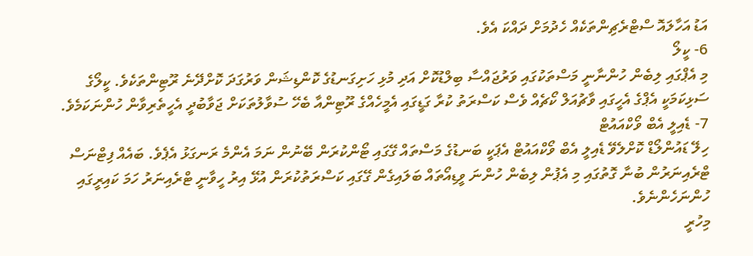އަޑު އަހާލައޮ ސްޓްރެޗިންތަކެއް ހެދުމަށް ދައްކަ އެވެ.
6- ކީލޯ
މި އެޕްގައި ލިބެން ހުންނާނީ މަސްތަކުގައި ވަރުޖައްސާ ބިލްޑުކޮށް އަދި މުޅި ހަށިގަނޑުގެ ކޮންޑިޝަން ވަރުގަދަ ކޮށްދޭނެ ރޫޓިންތަކެވެ. ކީލޯގެ ސަޅިކަމަކީ އެޕްގެ އެހީގައި ވާޗުއަލް ކޯޗެއް ވެސް ކަސްރަތު ކުރާ ގަޑީގައި އެމީހެއްގެ ރޫޓިންއާ ބެހޭ ސުވާލުތަކަށް ޖަވާބުދީ އެހީތެރިވާން ހުންނަކަމެވެ.
7- ޑެއިލީ އެބް ވޯކްއައުޓް
ހިލޭ ޑައުންލޯޑް ކޮށްލެވޭ ޑެއިލީ އެބް ވޯކްއައުޓް އެޕަކީ ބަނޑުގެ މަސްތައް ގޭގައި ޓޯންކުރަން ބޭނުން ނަމަ އެންމެ ރަނގަޅު އެޕެވެ. ބައެއް ފިޓްނަސް ޓްރެއިނަރުން ބުނާ ގޮތުގައި މި އެޕުން ލިބެން ހުންނަ ވީޑިއޯތައް ބަލައިގެން ގޭގައި ކަސްރަތުކުރަން އުޅޭ އިރު ހީވާނީ ޓްރެއިނަރު ހަމަ ކައިރީގައި ހުންނަހެންނެވެ.
މިހުރީ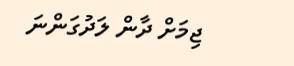ޖިމަށް ދާން ލަދުގަންނަ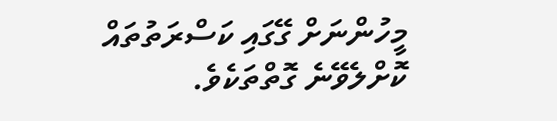މީހުންނަށް ގޭގައި ކަސްރަތުތައް ކޮށްލެވޭނެ ގޮތްތަކެވެ.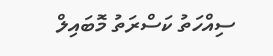ސިއްހަތު ކަސްރަތު މޮބައިލް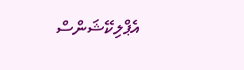އެޕްލިކޭޝަންސް